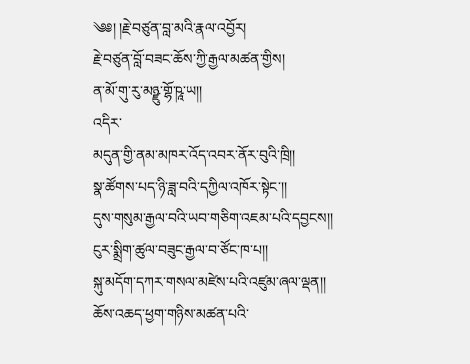༄༅། །རྗེ་བཙུན་བླ་མའི་རྣལ་འབྱོར།
རྗེ་བཙུན་བློ་བཟང་ཆོས་ཀྱི་རྒྱལ་མཚན་གྱིས།
ན་མོ་གུ་རུ་མཉྫུ་གྷོ་ཥཱ་ཡ།།
འདིར་
མདུན་གྱི་ནམ་མཁར་འོད་འབར་ནོར་བུའི་ཁྲི།།
སྣ་ཚོགས་པད་ཉི་ཟླ་བའི་དཀྱིལ་འཁོར་སྟེང་།།
དུས་གསུམ་རྒྱལ་བའི་ཡབ་གཅིག་འཇམ་པའི་དབྱངས།།
ངུར་སྨྲིག་ཚུལ་བཟུང་རྒྱལ་བ་ཙོང་ཁ་པ།།
སྐུ་མདོག་དཀར་གསལ་མཛེས་པའི་འཛུམ་ཞལ་ལྡན།།
ཆོས་འཆད་ཕྱག་གཉིས་མཚན་པའི་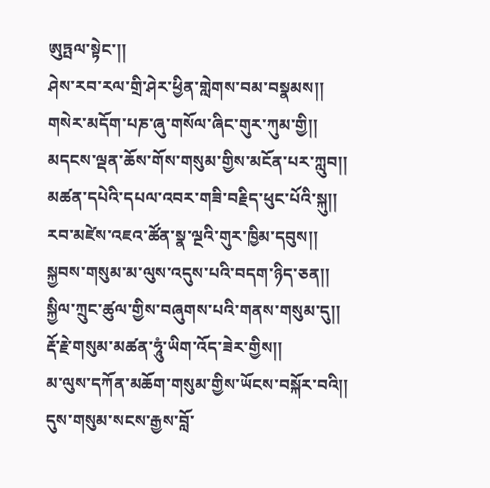ཨུཏྤལ་སྟེང་།།
ཤེས་རབ་རལ་གྲི་ཤེར་ཕྱིན་གླེགས་བམ་བསྣམས།།
གསེར་མདོག་པཎ་ཞུ་གསོལ་ཞིང་གུར་ཀུམ་གྱི།།
མདངས་ལྡན་ཆོས་གོས་གསུམ་གྱིས་མངོན་པར་ཀླུབ།།
མཚན་དཔེའི་དཔལ་འབར་གཟི་བརྗིད་ཕུང་པོའི་སྐུ།།
རབ་མཛེས་འཇའ་ཚོན་སྣ་ལྔའི་གུར་ཁྱིམ་དབུས།།
སྐྱབས་གསུམ་མ་ལུས་འདུས་པའི་བདག་ཉིད་ཅན།།
སྐྱིལ་ཀྲུང་ཚུལ་གྱིས་བཞུགས་པའི་གནས་གསུམ་དུ།།
རྡོ་རྗེ་གསུམ་མཚན་ཧཱུཾ་ཡིག་འོད་ཟེར་གྱིས།།
མ་ལུས་དཀོན་མཆོག་གསུམ་གྱིས་ཡོངས་བསྐོར་བའི།།
དུས་གསུམ་སངས་རྒྱས་བློ་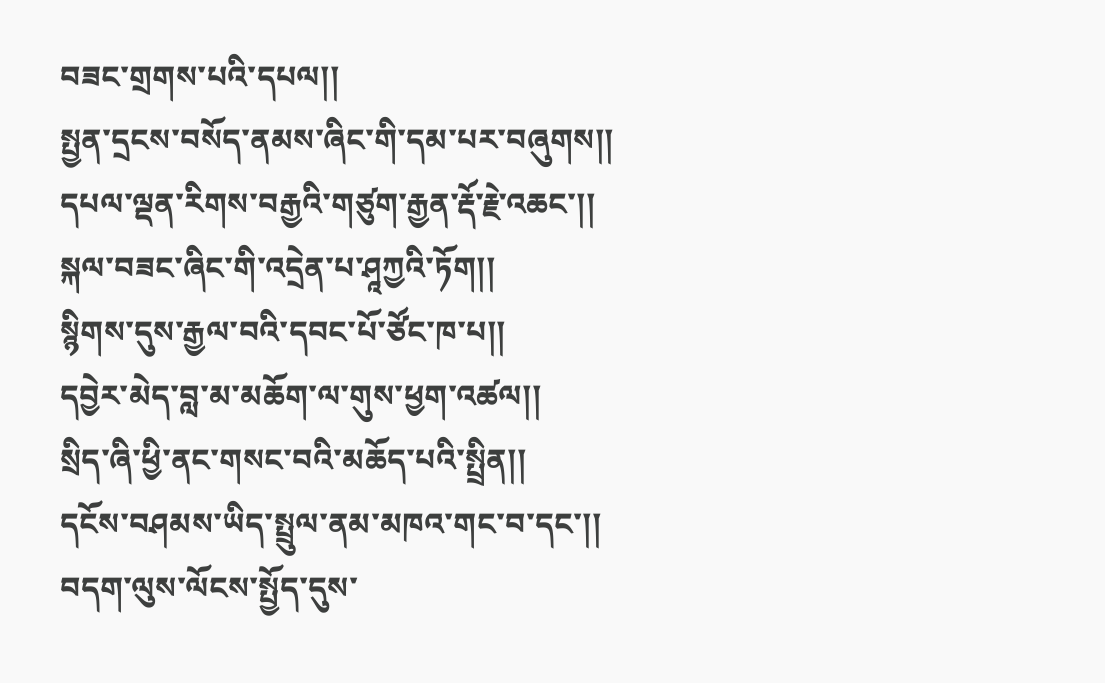བཟང་གྲགས་པའི་དཔལ།།
སྤྱན་དྲངས་བསོད་ནམས་ཞིང་གི་དམ་པར་བཞུགས།།
དཔལ་ལྡན་རིགས་བརྒྱའི་གཙུག་རྒྱན་རྡོ་རྗེ་འཆང་།།
སྐལ་བཟང་ཞིང་གི་འདྲེན་པ་ཤཱཀྱའི་ཏོག།།
སྙིགས་དུས་རྒྱལ་བའི་དབང་པོ་ཙོང་ཁ་པ།།
དབྱེར་མེད་བླ་མ་མཆོག་ལ་གུས་ཕྱག་འཚལ།།
སྲིད་ཞི་ཕྱི་ནང་གསང་བའི་མཆོད་པའི་སྤྲིན།།
དངོས་བཤམས་ཡིད་སྤྲུལ་ནམ་མཁའ་གང་བ་དང་།།
བདག་ལུས་ལོངས་སྤྱོད་དུས་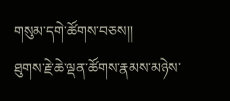གསུམ་དགེ་ཚོགས་བཅས།།
ཐུགས་རྗེ་ཆེ་ལྡན་ཚོགས་རྣམས་མཉེས་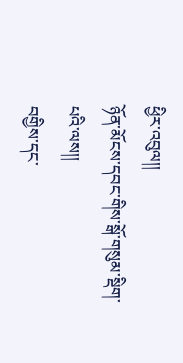ཕྱིར་འབུལ།།
ཉོན་མོངས་དབང་གིས་སྒོ་གསུམ་སྡིག་པའི་ལས།།
བགྱིས་དང་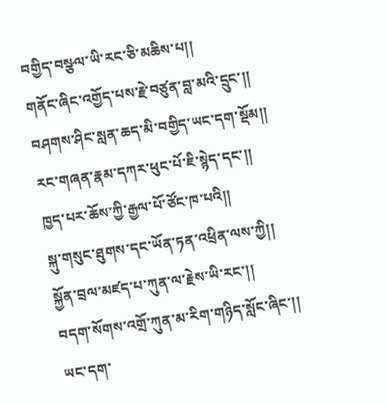བགྱིད་བསྩལ་ཡི་རང་ཅི་མཆིས་པ།།
གནོང་ཞིང་འགྱོད་པས་རྗེ་བཙུན་བླ་མའི་དྲུང་།།
བཤགས་ཤིང་སླན་ཆད་མི་བགྱིད་ཡང་དག་སྡོམ།།
རང་གཞན་རྣམ་དཀར་ཕུང་པོ་ཇི་སྙེད་དང་།།
ཁྱད་པར་ཆོས་ཀྱི་རྒྱལ་པོ་ཙོང་ཁ་པའི།།
སྐུ་གསུང་ཐུགས་དང་ཡོན་ཏན་འཕྲིན་ལས་ཀྱི།།
སྐྱོན་བྲལ་མཛད་པ་ཀུན་ལ་རྗེས་ཡི་རང་།།
བདག་སོགས་འགྲོ་ཀུན་མ་རིག་གཉིད་སློང་ཞིང་།།
ཡང་དག་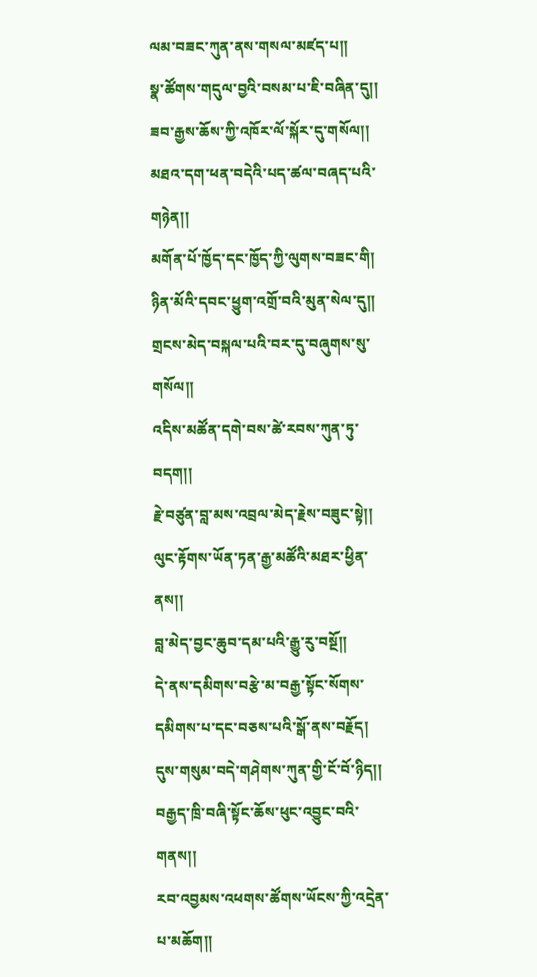ལམ་བཟང་ཀུན་ནས་གསལ་མཛད་པ།།
སྣ་ཚོགས་གདུལ་བྱའི་བསམ་པ་ཇི་བཞིན་དུ།།
ཟབ་རྒྱས་ཆོས་ཀྱི་འཁོར་ལོ་སྐོར་དུ་གསོལ།།
མཐའ་དག་ཕན་བདེའི་པད་ཚལ་བཞད་པའི་གཉེན།།
མགོན་པོ་ཁྱོད་དང་ཁྱོད་ཀྱི་ལུགས་བཟང་གི།
ཉིན་མོའི་དབང་ཕྱུག་འགྲོ་བའི་མུན་སེལ་དུ།།
གྲངས་མེད་བསྐལ་པའི་བར་དུ་བཞུགས་སུ་གསོལ།།
འདིས་མཚོན་དགེ་བས་ཚེ་རབས་ཀུན་ཏུ་བདག།།
རྗེ་བཙུན་བླ་མས་འབྲལ་མེད་རྗེས་བཟུང་སྟེ།།
ལུང་རྟོགས་ཡོན་ཏན་རྒྱ་མཚོའི་མཐར་ཕྱིན་ནས།།
བླ་མེད་བྱང་ཆུབ་དམ་པའི་རྒྱུ་རུ་བསྔོ།།
དེ་ནས་དམིགས་བརྩེ་མ་བརྒྱ་སྟོང་སོགས་དམིགས་པ་དང་བཅས་པའི་སྒོ་ནས་བརྗོད།
དུས་གསུམ་བདེ་གཤེགས་ཀུན་གྱི་ངོ་བོ་ཉིད།།
བརྒྱད་ཁྲི་བཞི་སྟོང་ཆོས་ཕུང་འབྱུང་བའི་གནས།།
རབ་འབྱམས་འཕགས་ཚོགས་ཡོངས་ཀྱི་འདྲེན་པ་མཆོག།།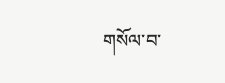གསོལ་བ་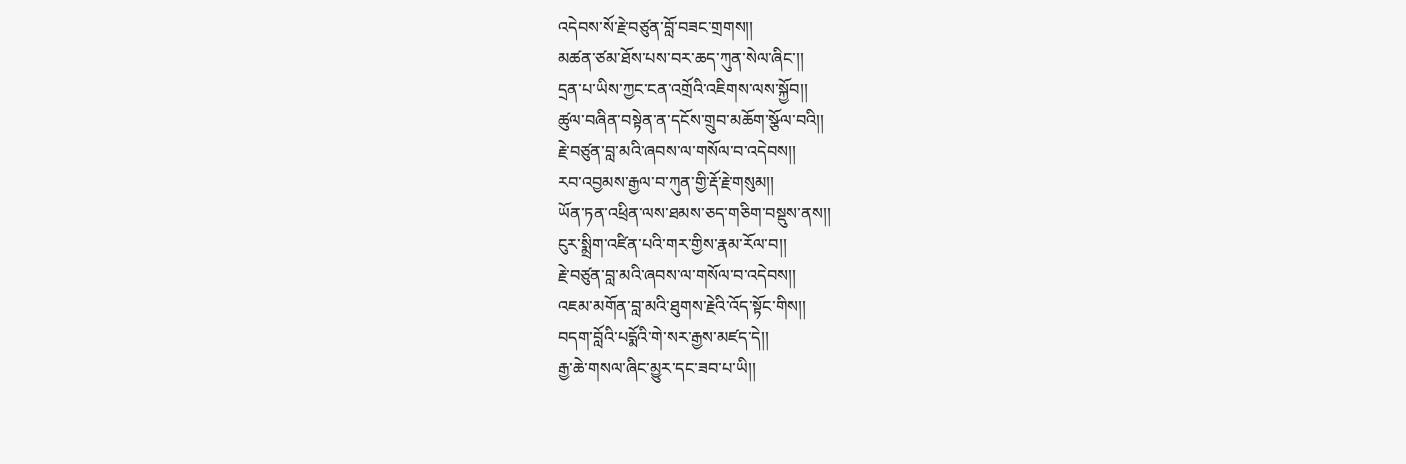འདེབས་སོ་རྗེ་བཙུན་བློ་བཟང་གྲགས།།
མཚན་ཙམ་ཐོས་པས་བར་ཆད་ཀུན་སེལ་ཞིང་།།
དྲན་པ་ཡིས་ཀྱང་ངན་འགྲོའི་འཇིགས་ལས་སྐྱོབ།།
ཚུལ་བཞིན་བསྟེན་ན་དངོས་གྲུབ་མཆོག་སྩོལ་བའི།།
རྗེ་བཙུན་བླ་མའི་ཞབས་ལ་གསོལ་བ་འདེབས།།
རབ་འབྱམས་རྒྱལ་བ་ཀུན་གྱི་རྡོ་རྗེ་གསུམ།།
ཡོན་ཏན་འཕྲིན་ལས་ཐམས་ཅད་གཅིག་བསྡུས་ནས།།
ངུར་སྨྲིག་འཛིན་པའི་གར་གྱིས་རྣམ་རོལ་བ།།
རྗེ་བཙུན་བླ་མའི་ཞབས་ལ་གསོལ་བ་འདེབས།།
འཇམ་མགོན་བླ་མའི་ཐུགས་རྗེའི་འོད་སྟོང་གིས།།
བདག་བློའི་པདྨོའི་གེ་སར་རྒྱས་མཛད་དེ།།
རྒྱ་ཆེ་གསལ་ཞིང་མྱུར་དང་ཟབ་པ་ཡི།།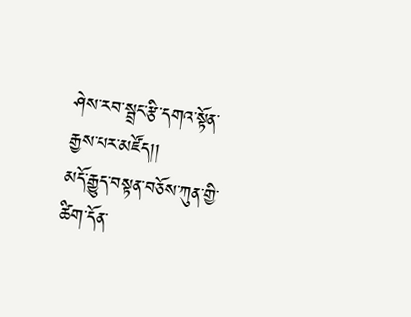ཤེས་རབ་སྦྲང་རྩི་དགའ་སྟོན་རྒྱས་པར་མཛོད།།
མདོ་རྒྱུད་བསྟན་བཅོས་ཀུན་གྱི་ཚིག་དོན་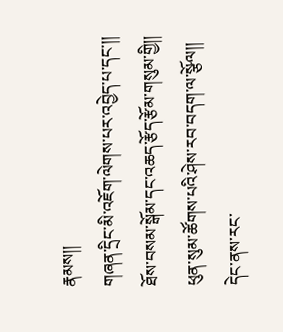རྣམས།།
གཞན་དྲིང་མི་འཇོག་ལེགས་པར་འབྱེད་པ་དང་།།
ཐོས་བསམ་སྒོམ་དང་འཆད་རྩོད་རྩོམ་གསུམ་གྱི།།
ཕུན་སུམ་ཚོགས་པའི་ཤེས་རབ་བདག་ལ་སྩོལ།།
དེང་ནས་རང་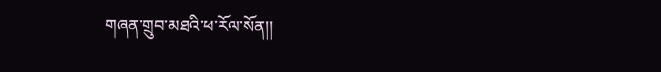གཞན་གྲུབ་མཐའི་ཕ་རོལ་སོན།།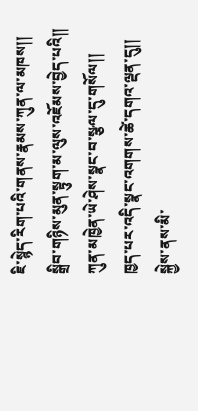ཇི་སྙེད་རིག་པའི་གནས་རྣམས་ཀུན་ལ་མཁས།།
སྒྲིབ་གཉིས་མུན་སྟུག་མ་ལུས་འཇོམས་བྱེད་པའི།།
ཀུན་མཁྱེན་ཡེ་ཤེས་སྣང་བ་སྩལ་དུ་གསོལ།།
ཁྱད་པར་འདི་སྣང་འགགས་ཚེ་དགའ་ལྡན་དུ།།
སྐྱེས་ནས་མི་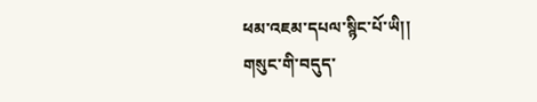ཕམ་འཇམ་དཔལ་སྙིང་པོ་ཡི།།
གསུང་གི་བདུད་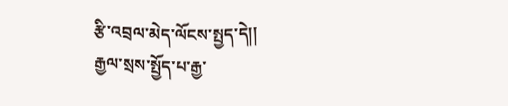རྩི་འབྲལ་མེད་ལོངས་སྤྱད་དེ།།
རྒྱལ་སྲས་སྤྱོད་པ་རྒྱ་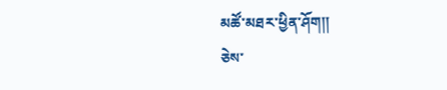མཚོ་མཐར་ཕྱིན་ཤོག།།
ཅེས་